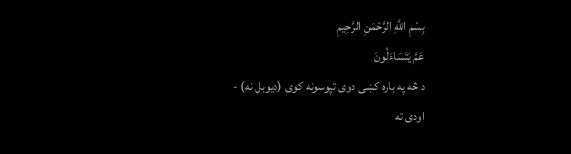بِسْمِ اللَّهِ الرَّحْمَنِ الرَّحِيمِ
عَمَّ يَتَسَاءَلُونَ
د څه په باره کښی دوی تپوسونه کوی (دیوبل نه) -
اودی ته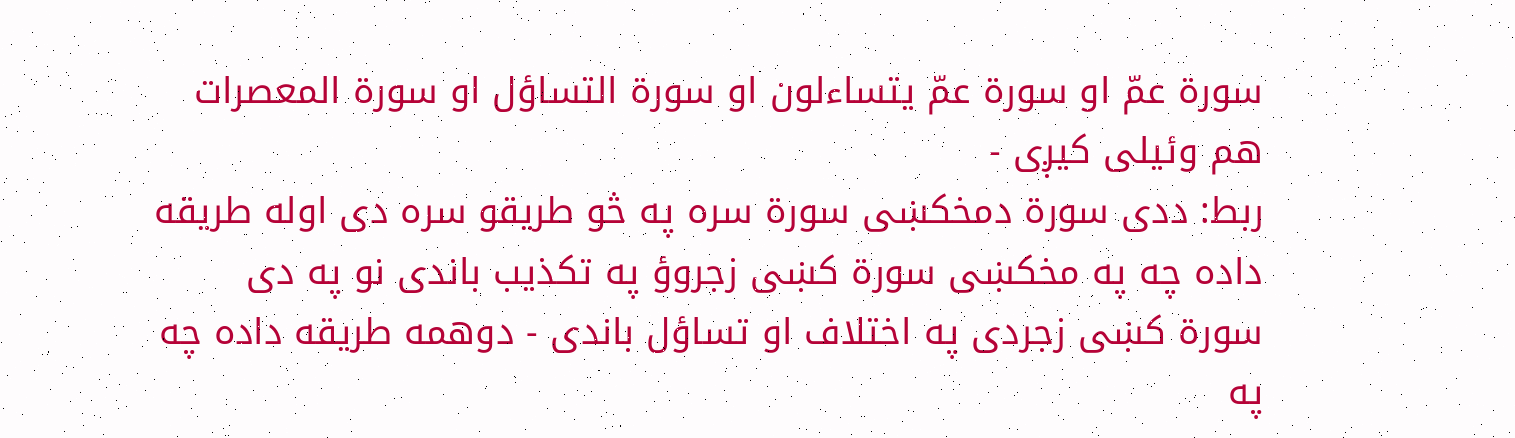سورة عمّ او سورة عمّ یتساءلون او سورة التساؤل او سورة المعصرات هم وئیلی کیږی -
ربط: ددی سورة دمخکښی سورة سره په څو طریقو سره دی اوله طریقه داده چه په مخکښی سورة کښی زجروؤ په تکذیب باندی نو په دی سورة کښی زجردی په اختلاف او تساؤل باندی - دوهمه طریقه داده چه په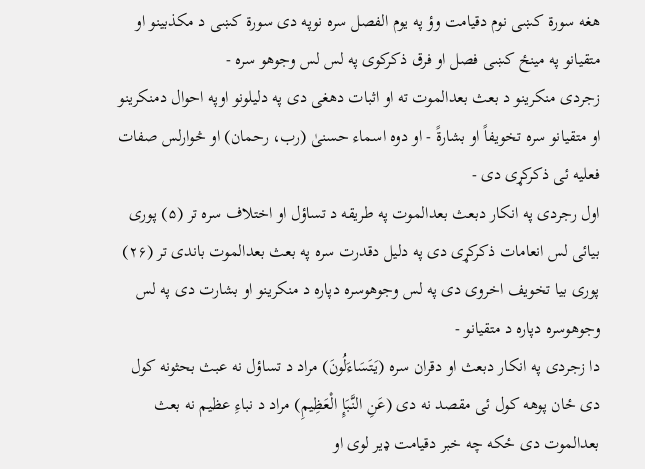هغه سورة کښی نوم دقیامت وؤ په یوم الفصل سره نوپه دی سورة کښی د مکذبینو او متقیانو په مینځ کښی فصل او فرق ذکرکوی په لس لس وجوهو سره -
زجردی منکرینو د بعث بعدالموت ته او اثبات دهغی دی په دلیلونو اوپه احوال دمنکرینو او متقیانو سره تخویفاً او بشارةً - او دوه اسماء حسنیٰ (رب، رحمان) او څوارلس صفات فعلیه ئی ذکرکړی دی -
اول رجردی په انکار دبعث بعدالموت په طریقه د تساؤل او اختلاف سره تر (۵) پوری بیائی لس انعامات ذکرکړی دی په دلیل دقدرت سره په بعث بعدالموت باندی تر (۲۶) پوری بیا تخویف اخروی دی په لس وجوهوسره دپاره د منکرینو او بشارت دی په لس وجوهوسره دپاره د متقیانو -
دا زجردی په انکار دبعث او دقران سره (يَتَسَاءَلُونَ) مراد د تساؤل نه عبث بحثونه کول دی ځان پوهه کول ئی مقصد نه دی (عَنِ النَّبَإِ الْعَظِيمِ) مراد د نباءِ عظیم نه بعث بعدالموت دی ځکه چه خبر دقیامت ډیر لوی او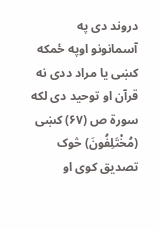دروند دی په آسمانونو اوپه ځمکه کښی یا مراد ددی نه قرآن او توحید دی لکه سورة ص (۶۷) کښی (مُخْتَلِفُونَ) څوک تصدیق کوی او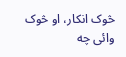څوک انکار، او څوک وائی چه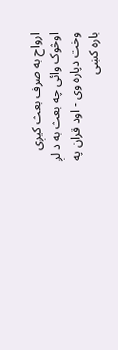ارواح به صرف بعث کیږی اوڅوک وائی چه بعث به د لږ وخت دپاره وی - اود قران په باره کښی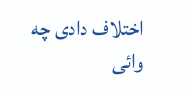اختلاف دادی چه وائی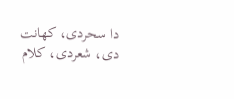دا سحردی، کهانت دی، شعردی، کلام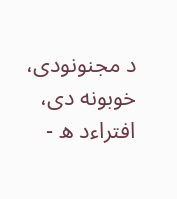د مجنونودی، خوبونه دی، افتراءد ه -